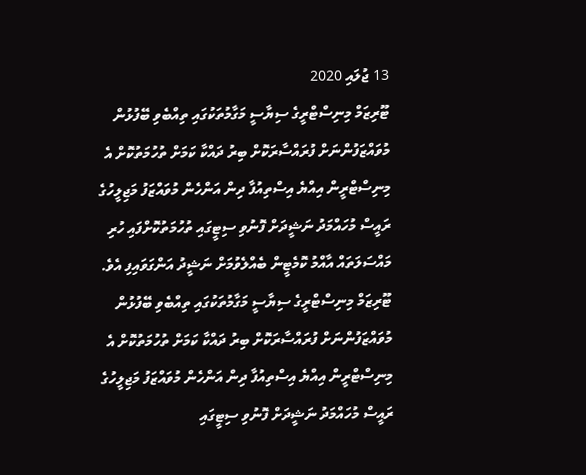13 ޖުލައި 2020
ޓޫރިޒަމް މިނިސްޓްރީގެ ސިޔާސީ މަގާމުތަކުގައި ތިއްބެވި ބޭފުޅުން މުވައްޒަފުންނަށް ފުރައްސާރަކޮށް ބިރު ދައްކާ ކަމަށް ތުހުމަތުކޮށް އެ މިނިސްޓްރީން އިއްޔެ އިސްތިއުފާ ދިން އަންހެން މުވައްޒަފު މަޖިލީހުގެ ރައީސް މުހައްމަދު ނަޝީދަށް ފޮނުވި ސިޓީގައި ތުހުމަތުކޮށްފައި ހުރި މައްސަލަތައް އާއްމު ކޮމެޓީން ބެއްލެވުމަށް ނަޝީދު އަންގަވައިފި އެވެ.
ޓޫރިޒަމް މިނިސްޓްރީގެ ސިޔާސީ މަގާމުތަކުގައި ތިއްބެވި ބޭފުޅުން މުވައްޒަފުންނަށް ފުރައްސާރަކޮށް ބިރު ދައްކާ ކަމަށް ތުހުމަތުކޮށް އެ މިނިސްޓްރީން އިއްޔެ އިސްތިއުފާ ދިން އަންހެން މުވައްޒަފު މަޖިލީހުގެ ރައީސް މުހައްމަދު ނަޝީދަށް ފޮނުވި ސިޓީގައި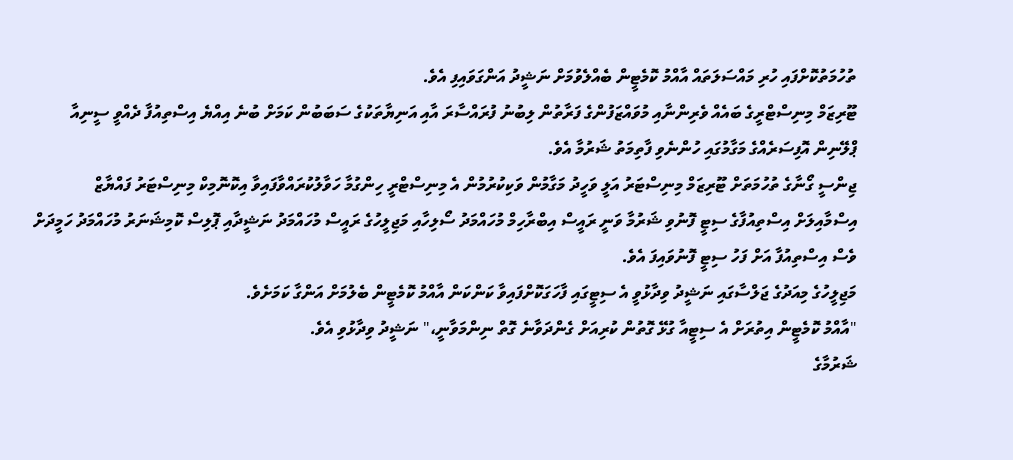ތުހުމަތުކޮށްފައި ހުރި މައްސަލަތައް އާއްމު ކޮމެޓީން ބެއްލެވުމަށް ނަޝީދު އަންގަވައިފި އެވެ.
ޓޫރިޒަމް މިނިސްޓްރީގެ ބައެއް ވެރިންނާއި މުވައްޒަފުންގެ ފަރާތުން ލިބުނު ފުރައްސާރަ އާއި އަނިޔާތަކުގެ ސަބަބުން ކަމަށް ބުނެ އިއްޔެ އިސްތިއުފާ ދެއްވީ ސީނިއާ ޕްލޭނިން އޮފިސަރެއްގެ މަގާމުގައި ހުންނެވި ފާތިމަތު ޝަރުމާ އެވެ.
ޖިންސީ ގޯނާގެ ތުހުމަތަށް ޓޫރިޒަމް މިނިސްޓަރު އަލީ ވަހީދު މަގާމުން ވަކިކުރުމުން އެ މިނިސްޓްރީ ހިންގުމާ ހަވާލުކުރައްވާފައިވާ އިކޮނޮމިކް މިނިސްޓަރު ފައްޔާޒް އިސްމާއިލަށް އިސްތިއުފާގެ ސިޓީ ފޮނުވި ޝަރުމާ ވަނީ ރައީސް އިބްރާހިމް މުހައްމަދު ސޯލިހާއި މަޖިލީހުގެ ރައީސް މުހައްމަދު ނަޝީދާއި ޕޮލިސް ކޮމިޝަނަރު މުހައްމަދު ހަމީދަށް ވެސް އިސްތިއުފާ އަށް ފަހު ސިޓީ ފޮނުވައިފަ އެވެ.
މަޖިލީހުގެ މިއަދުގެ ޖަލްސާގައި ނަޝީދު ވިދާޅުވީ އެ ސިޓީގައި ފާހަގަކޮށްފައިވާ ކަންކަން އާއްމު ކޮމެޓީން ބެލުމަށް އަންގާ ކަމަށެވެ.
"އާއްމު ކޮމެޓީން އިތުރަށް އެ ސިޓީއާ ގުޅޭ ގޮތުން ކުރިއަށް ގެންދަވާނެ ގޮތް ނިންމަވާނީ،" ނަޝީދު ވިދާޅުވި އެވެ.
ޝަރުމާގެ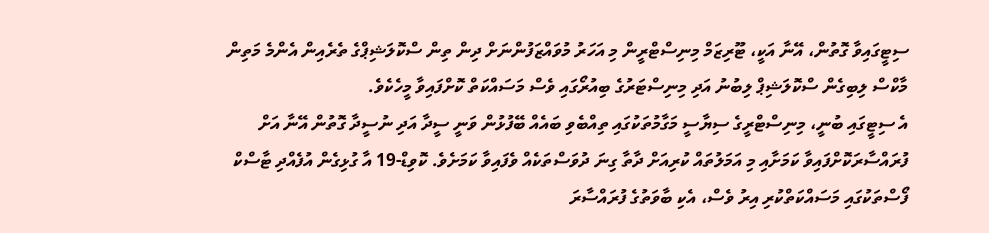ސިޓީގައިވާ ގޮތުން، އޭނާ އަކީ، ޓޫރިޒަމް މިނިސްޓްރީން މި އަހަރު މުވައްޒަފުންނަށް ދިން ތިން ސްކޮލަޝިޕްގެ ތެރެއިން އެންމެ މަތިން މާކްސް ލިބިގެން ސްކޮލަޝިޕް ލިބުނު އަދި މިނިސްޓަރުގެ ބިއުރޯގައި ވެސް މަސައްކަތް ކޮށްފައިވާ މީހެކެވެ.
އެ ސިޓީގައި ބުނީ، މިނިސްޓްރީގެ ސިޔާސީ މަގާމުތަކުގައި ތިއްބެވި ބައެއް ބޭފުޅުން ވަނީ ސީދާ އަދި ނުސީދާ ގޮތުން އޭނާ އަށް ފުރައްސާރަކޮށްފައިވާ ކަމަށާއި މި އަމަލުތައް ކުރިއަށް ދާތާ ގިނަ ދުވަސްތަކެއް ވެފައިވާ ކަމަށެވެ. ކޮވިޑް-19 އާ ގުޅިގެން އުފެއްދި ޓާސްކް ފޯސްތަކުގައި މަސައްކަތްކުރި އިރު ވެސް، އެކި ބާވަތުގެ ފުރައްސާރަ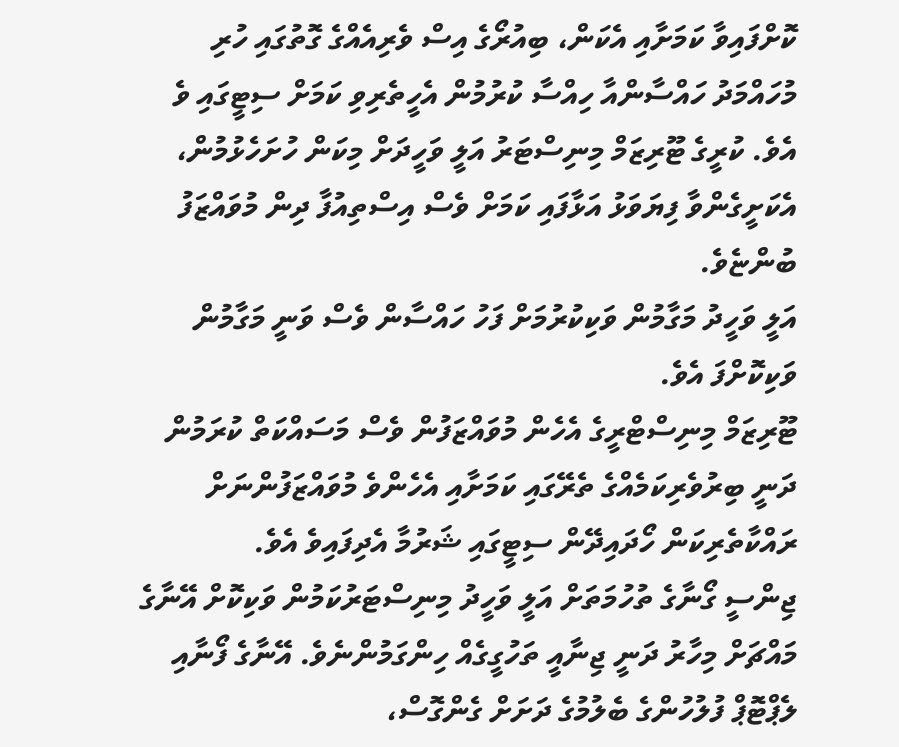ކޮށްފައިވާ ކަމަށާއި އެކަން، ބިއުރޯގެ އިސް ވެރިއެއްގެ ގޮތުގައި ހުރި މުހައްމަދު ހައްސާންއާ ހިއްސާ ކުރުމުން އެހީތެރިވި ކަމަށް ސިޓީގައި ވެ އެވެ. ކުރީގެ ޓޫރިޒަމް މިނިސްޓަރު އަލީ ވަހީދަށް މިކަން ހުށަހެޅުމުން، އެކަށީގެންވާ ފިޔަވަޅު އަޅާފައި ކަމަށް ވެސް އިސްތިއުފާ ދިން މުވައްޒަފު ބުންޏެވެ.
އަލީ ވަހީދު މަގާމުން ވަކިކުރުމަށް ފަހު ހައްސާން ވެސް ވަނީ މަގާމުން ވަކިކޮށްފަ އެވެ.
ޓޫރިޒަމް މިނިސްޓްރީގެ އެހެން މުވައްޒަފުން ވެސް މަސައްކަތް ކުރަމުން ދަނީ ބިރުވެރިކަމެއްގެ ތެރޭގައި ކަމަށާއި އެހެންވެ މުވައްޒަފުންނަށް ރައްކާތެރިކަން ހޯދައިދޭން ސިޓީގައި ޝަރުމާ އެދިފައިވެ އެވެ.
ޖިންސީ ގޯނާގެ ތުހުމަތަށް އަލީ ވަހީދު މިނިސްޓަރުކަމުން ވަކިކޮށް އޭނާގެ މައްޗަށް މިހާރު ދަނީ ޖިނާއީ ތަހުގީގެއް ހިންގަމުންނެވެ. އޭނާގެ ފޯނާއި ލެޕްޓޮޕް ފުލުހުންގެ ބެލުމުގެ ދަށަށް ގެންގޮސް،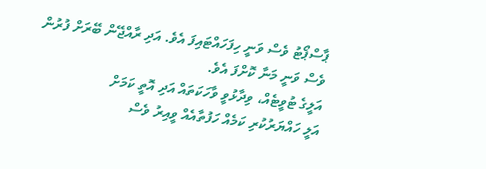ޕާސްޕޯޓު ވެސް ވަނީ ހިފަހައްޓައިފަ އެވެ. އަދި ރާއްޖޭން ބޭރަށް ފުރުން ވެސް ވަނީ މަނާ ކޮށްފަ އެވެ.
އަލީގެ ޓުވީޓެއް، ވިދާޅުވީ ވާހަކަތައް އަދި އޮތީ ކަމަށް
އަލީ ހައްޔަރުކުރި ކަމެއް ހަފުތާއެއް ވީއިރު ވެސް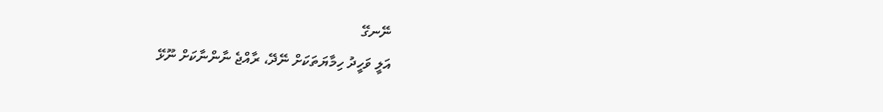ނޭނގޭ
އަލީ ވަހީދު ހިމާޔަތަކަށް ނޭދޭ، ރާއްޖެ ނާންނާކަށް ނޫޅޭ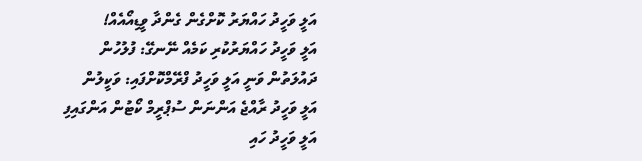އަލީ ވަހީދު ހައްޔަރު ކޮށްގެން ގެންދާ ވީޑިއޯއެއް!
އަލީ ވަހީދު ހައްޔަރުކުރި ކަމެއް ނޭނގޭ: ފުލުހުން
ދައުލަތުން ވަނީ އަލީ ވަހީދު ފްރޭމްކޮށްފައި: ވަކީލުން
އަލީ ވަހީދު ރާއްޖެ އަންނަން ސުޕްރީމް ކޯޓުން އަންގައިފި
އަލީ ވަހީދު ހައި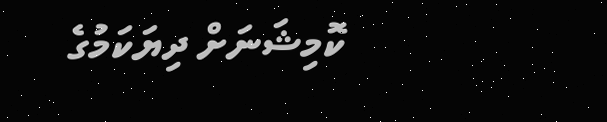ކޮމިޝަނަށް ދިޔަކަމުގެ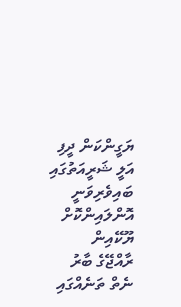ޔަގީންކަން ދީފި
އަލީ ޝަރީއަތުގައި ބައިވެރިވަނީ އޮންލައިންކޮށް ޔޫކޭއިން
ރާއްޖޭގެ ބާރު ނެތް ތަނެއްގައި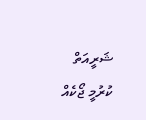ޝަރީއަތް ކުރުމީ ޖޯކެއް